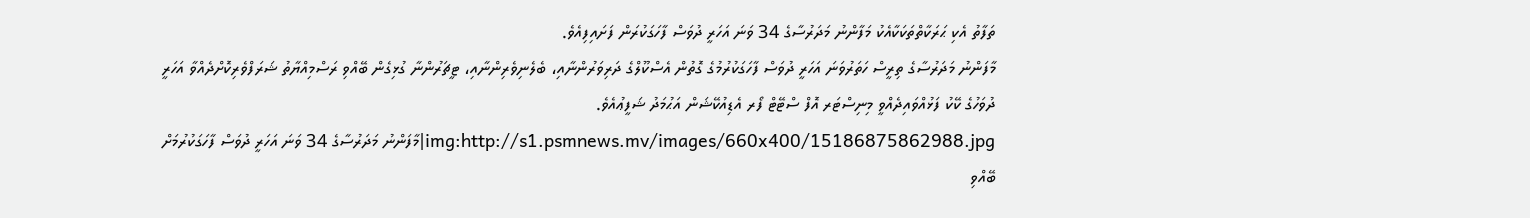ތަފާތު އެކި ޙަރަކާތްތަކަކާއެކު މަފާންނު މަދަރުސާގެ 34 ވަނަ އަހަރީ ދުވަސް ފާހަގަކުރަން ފަށައިފިއެވެ.
މާފަންނު މަދަރުސާގެ ތިރީސް ހަތަރުވަނަ އަހަރީ ދުވަސް ފާހަގަކުރުމުގެ ގޮތުން އެސްކޫލްގެ ދަރިވަރުންނާއި، ބެލެނިވެރިންނާއި، ޓީޗަރުންނާ ގުޅިގެން ބޭއްވި ރަސްމިއްޔާތު ޝަރަފްވެރިކޮށްދެއްވާ އަހަރީ ދުވަހުގެ ކޭކު ފަޅުއްވައިދެއްވީ މިނިސްޓަރ އޮފް ސްޓޭޓް ފޯރ އެޑިއުކޭޝަން އަޙުމަދު ޝަފީޢުއެވެ.
img:http://s1.psmnews.mv/images/660x400/15186875862988.jpg|މާފަންނު މަދަރުސާގެ 34 ވަނަ އަހަރީ ދުވަސް ފާހަގަކުރުމަށް ބޭއްވި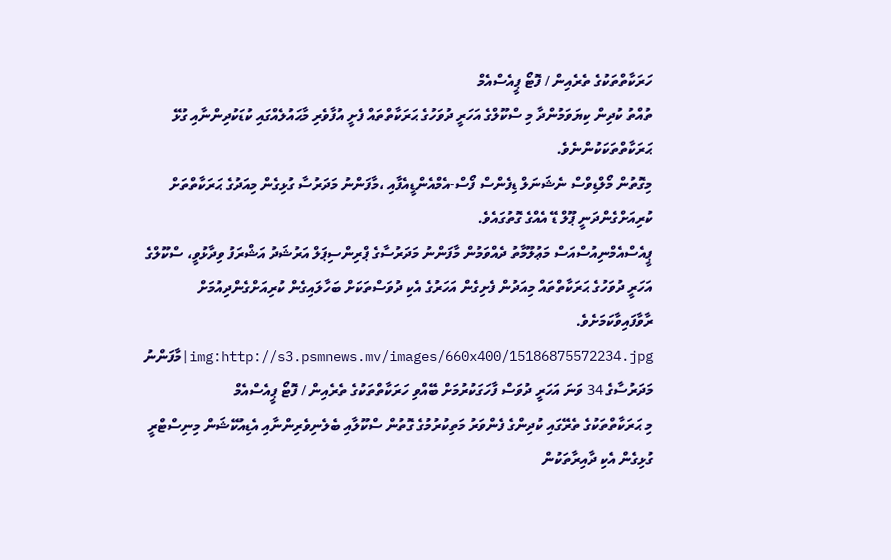ހަރަކާތްތަކުގެ ތެރެއިން / ފޮޓޯ ޕީއެސްއެމް
ތުއްތު ކުދިން ކިޔަވަމުންދާ މި ސްކޫލްގެ އަހަރީ ދުވަހުގެ ޙަރަކާތްތައް ފެށީ އުފާވެރި މާޙައުލެއްގައި ކުޑަކުދިންނާއި ގުޅޭ ޙަރަކާތްތަކަކުންނެވެ.
މިގޮތުން މޯލްޑިވްސް ނެޝަނަލް ޑިފެންސް ފޯސް-އެމްއެންޑީއެފާއި ،މާފަންނު މަދަރުސާ ގުޅިގެން މިއަދުގެ ޙަރަކާތްތަށް ކުރިއަށްގެންދަނީ ޕޫލް ޑޭ އެއްގެ ގޮތުގައެވެ.
ޕީއެސްއެމްނިއުސްއަސް މަޢުލޫމާތު ދެއްވަމުން މާފަންނު މަދަރުސާގެ ޕްރިންސިޕަލް އަރުޝަދު އަޝްރަފު ވިދާޅުވީ، ސްކޫލްގެ އަހަރީ ދުވަހުގެ ޙަރަކާތްތައް މިއަދުން ފެށިގެން އަހަރުގެ އެކި ދުވަސްތަކަށް ބަހާލައިގެން ކުރިއަށްގެންދިއުމަށް ރާވާފައިވާކަމަށެވެ.
img:http://s3.psmnews.mv/images/660x400/15186875572234.jpg|މާފަންނު މަދަރުސާގެ 34 ވަނަ އަހަރީ ދުވަސް ފާހަގަކުރުމަށް ބޭއްވި ހަރަކާތްތަކުގެ ތެރެއިން / ފޮޓޯ ޕީއެސްއެމް
މި ޙަރަކާތްތަކުގެ ތެރޭގައި ކުދިންގެ ފެންވަރު މަތިކުރުމުގެ ގޮތުން ސްކޫލާއި ބެލެނިވެރިންނާއި އެޑިއުކޭޝަން މިނިސްޓްރީ ގުޅިގެން އެކި ދާއިރާތަކުން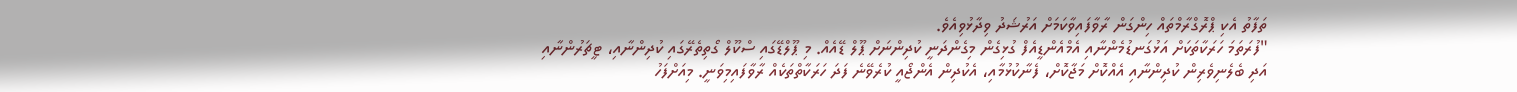ތަފާތު އެކި ޕްރޮގްރާމްތައް ހިންގަން ރާވާފައިވާކަމަށް އަރުޝަދު ވިދާޅުވިއެވެ.
"ފުރަތަމަ ހަރަކާތަކަށް އަޅުގަނޑުމެންނާއި އެމްއެންޑީއެފް ގުޅިގެން މިގެންދަނީ ކުދިންނަށް ޕޫލް ޑޭއެއް. މި ޕޫލްޑޭގައި ސްކޫލް ގޯތިތެރޭގައި ކުދިންނާއި، ޓީޗަރުންނާއި އަދި ބެލެނިވެރިން ކުދިންނާއި އެއްކޮށް މަޖާކޮށް، ފެނާކުޅުމާއި، އެކުދިން އެންޖޯއީ ކުރެވޭނެ ފަދަ ހަރަކާތްތަކެއް ރާވާފައިމިވަނީ. މިއަށްފަހު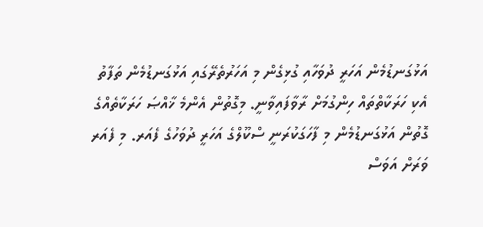އަޅުގަނޑުމެން އަހަރީ ދުވަހާއި ގުޅިގެން މި އަހަރުތެރޭގައި އަޅުގަނޑުމެން ތަފާތު އެކި ހަރަކާތްތައް ހިންގުމަށް ރާވާފައިވާނީ. މިގޮތުން އެންމެ ޚާއްޞަ ހަރަކާތެއްގެ ގޮތުން އަޅުގަނޑުމެން މި ފާހަގަކުރަނީ ސްކޫލްގެ އަހަރީ ދުވަހުގެ ފެއަރ. މި ފެއަރ ވަރަށް އަވަސް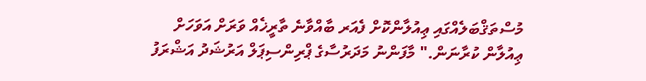މުސްތަޤްބަލެއްގައި ޢިއުލާންކޮށް ފެއަރ ބާއްވާނެ ތާރީޚެއް ވަރަށް އަވަހަށް ޢިއުލާން ކުރާނަން." މާފަންނު މަދަރުސާގެ ޕްރިންސިޕަލް އަރުޝަދު އަޝްރަފު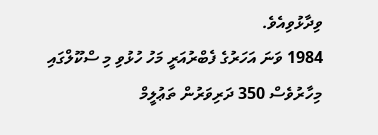ވިދާޅުވިއެވެ.
1984 ވަނަ އަހަރުގެ ފެބްރުއަރީ މަހު ހުޅުވި މި ސްކޫލްގައި މިހާރުވެސް 350 ދަރިވަރުން ތަޢުލީމް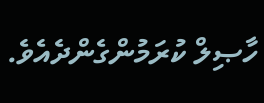ހާޞިލް ކުރަމުންގެންދެއެވެ.